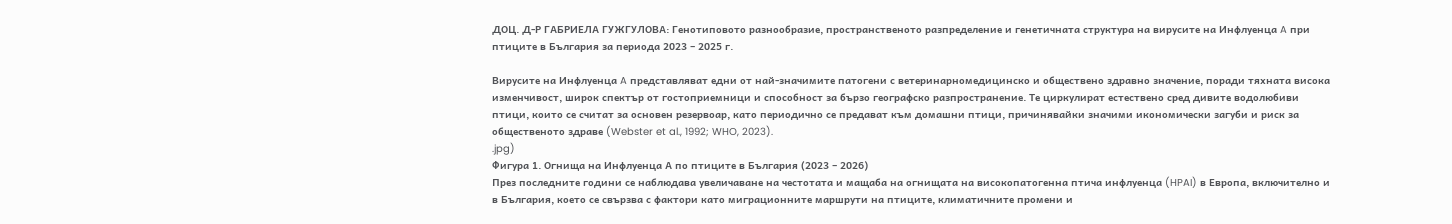ДОЦ. Д-Р ГАБРИЕЛА ГУЖГУЛОВА: Генотиповото разнообразие, пространственото разпределение и генетичната структура на вирусите на Инфлуенца A при птиците в България за периода 2023 – 2025 г.

Вирусите на Инфлуенца A представляват едни от най-значимите патогени с ветеринарномедицинско и обществено здравно значение, поради тяхната висока изменчивост, широк спектър от гостоприемници и способност за бързо географско разпространение. Те циркулират естествено сред дивите водолюбиви птици, които се считат за основен резервоар, като периодично се предават към домашни птици, причинявайки значими икономически загуби и риск за общественото здраве (Webster et al., 1992; WHO, 2023).
.jpg)
Фигура 1. Огнища на Инфлуенца А по птиците в България (2023 – 2026)
През последните години се наблюдава увеличаване на честотата и мащаба на огнищата на високопатогенна птича инфлуенца (HPAI) в Европа, включително и в България, което се свързва с фактори като миграционните маршрути на птиците, климатичните промени и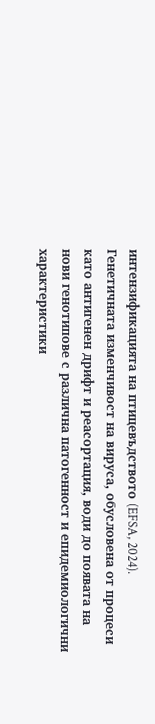интензификацията на птицевъдството (EFSA, 2024). Генетичната изменчивост на вируса, обусловена от процеси като антигенен дрифт и реасортация, води до появата на нови генотипове с различна патогенност и епидемиологични характеристики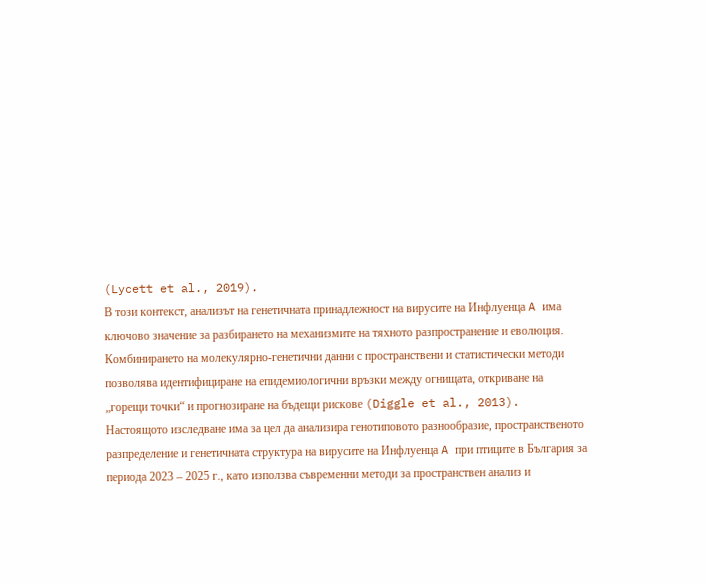(Lycett et al., 2019).
В този контекст, анализът на генетичната принадлежност на вирусите на Инфлуенца A има ключово значение за разбирането на механизмите на тяхното разпространение и еволюция. Комбинирането на молекулярно-генетични данни с пространствени и статистически методи позволява идентифициране на епидемиологични връзки между огнищата, откриване на „горещи точки“ и прогнозиране на бъдещи рискове (Diggle et al., 2013).
Настоящото изследване има за цел да анализира генотиповото разнообразие, пространственото разпределение и генетичната структура на вирусите на Инфлуенца A при птиците в България за периода 2023 – 2025 г., като използва съвременни методи за пространствен анализ и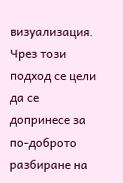визуализация. Чрез този подход се цели да се допринесе за по-доброто разбиране на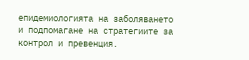епидемиологията на заболяването и подпомагане на стратегиите за контрол и превенция.